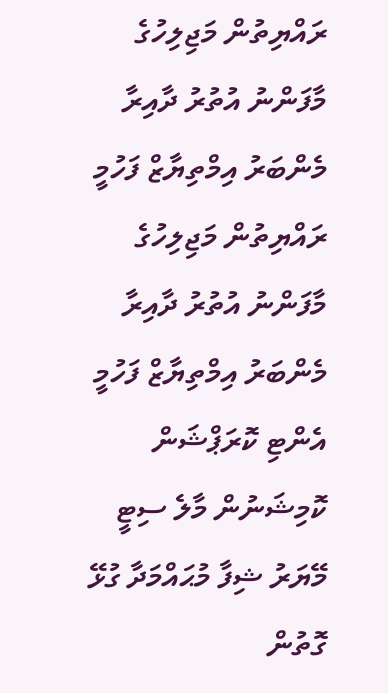ރައްޔިތުން މަޖިލިހުގެ މާފަންނު އުތުރު ދާއިރާ މެންބަރު އިމްތިޔާޒް ފަހުމީ
ރައްޔިތުން މަޖިލިހުގެ މާފަންނު އުތުރު ދާއިރާ މެންބަރު އިމްތިޔާޒް ފަހުމީ
އެންޓި ކޮރަޕްޝަން ކޮމިޝަނުން މާލެ ސިޓީ މޭޔަރު ޝިފާ މުޙައްމަދާ ގުޅޭ ގޮތުން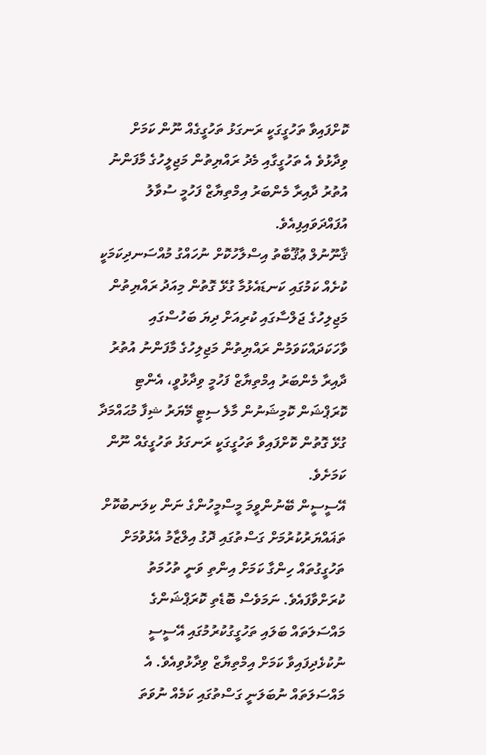ކޮށްފައިވާ ތަހުގީގަކީ ރަނގަޅު ތަހުގީގެއް ނޫން ކަމަށް ވިދާޅުވެ އެ ތަހުގީގާއި މެދު ރައްޔިތުން މަޖިލީހުގެ މާފަންނު އުތުރު ދާއިރާ މެންބަރު އިމްތިޔާޒް ފަހުމީ ސުވާލު އުފައްދަވައިފިއެވެ.
ޤާނޫނުލް ޢުޤޫބާތު އިސްލާހުކޮށް ނުހައްގު މުއްސަނދިކަމަކީ ކުށެއް ކަމުގައި ކަނޑައެޅުމާ ގުޅޭ ގޮތުން މިއަދު ރައްޔިތުން މަޖިލިހުގެ ޖަލްސާގައި ކުރިއަށް ދިޔަ ބަހުސްގައި ވާހަކަދައްކަވަމުން ރައްޔިތުން މަޖިލިހުގެ މާފަންނު އުތުރު ދާއިރާ މެންބަރު އިމްތިޔާޒް ފަހުމީ ވިދާޅުވީ، އެންޓި ކޮރަޕްޝަން ކޮމިޝަނުން މާލެ ސިޓީ މޭޔަރު ޝިފާ މުޙައްމަދާ ގުޅޭ ގޮތުން ކޮށްފައިވާ ތަހުގީގަކީ ރަނގަޅު ތަހުގީގެއް ނޫން ކަމަށެވެ.
އޭސީސީން ބޭނުންވީމަ މީސްމީހުންގެ ނަން ކިލަނބުކޮށް ތަޣައްޔަރުކުރުމަށް ގަސްތުގައި ދޮގު އިލްޒާމު އެޅުވުމަށް ތަހުގީގުތައް ހިންގާ ކަމަށް އިންތި ވަނީ ތުހުމަތު ކުރަށްވާފައެވެ. ނަމަވެސް ބޮޑެތި ކޮރަޕްޝަންގެ މައްސަލަތައް ބަލައި ތަހުގީގުކުރުމުގައި އޭސީސީ ނުކުޅެދިފައިވާ ކަމަށް އިމްތިޔާޒް ވިދާޅުވިއެވެ. އެ މައްސަލަތައް ނުބަލަނީ ގަސްތުގައި ކަމެއް ނުވަތަ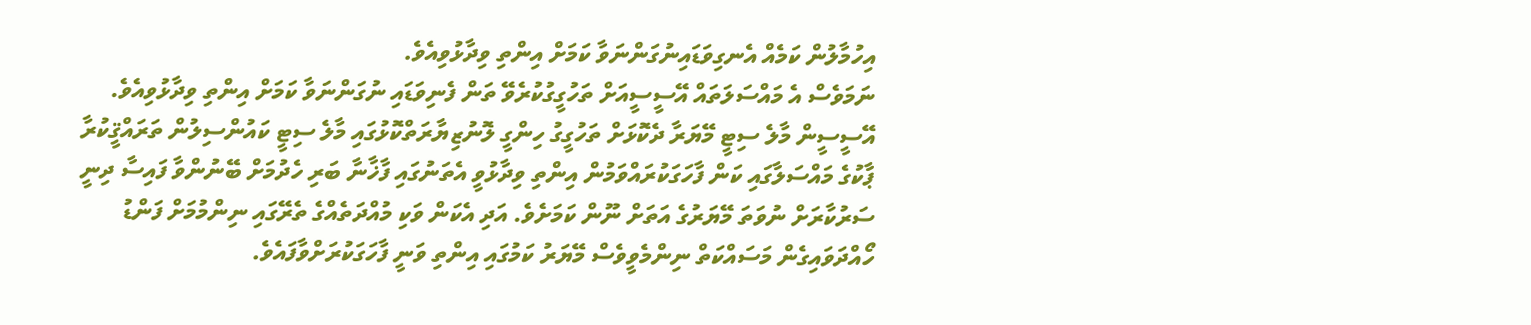އިހުމާލުން ކަމެއް އެނގިވަޑައިނުގަންނަވާ ކަމަށް އިންތި ވިދާޅުވިއެވެ.
ނަމަވެސް އެ މައްސަލަތައް އޭސީސީއަށް ތަހުގީގުކުރެވޭ ތަން ފެނިވަޑައި ނުގަންނަވާ ކަމަށް އިންތި ވިދާޅުވިއެވެ. އޭސީސީން މާލެ ސިޓީ މޭޔަރާ ދެކޮޅަށް ތަހުގީގު ހިންގީ ލޮނުޒިޔާރަތްކޮޅުގައި މާލެ ސިޓީ ކައުންސިލުން ތަރައްޤީކުރާ ޕާކުގެ މައްސަލާގައި ކަން ފާހަގަކުރައްވަމުން އިންތި ވިދާޅުވީ އެތަނުގައި ފާޚާނާ ބަރި ހެދުމަށް ބޭނުންވާ ފައިސާ ދިނީ ސަރުކާރަށް ނުވަތަ މޭޔަރުގެ އަތަށް ނޫން ކަމަށެވެ. އަދި އެކަން ވަކި މުއްދަތެއްގެ ތެރޭގައި ނިންމުމަށް ފަންޑު ހޯއްދަވައިގެން މަސައްކަތް ނިންމެވީވެސް މޭޔަރު ކަމުގައި އިންތި ވަނީ ފާހަގަކުރަށްވާފައެވެ.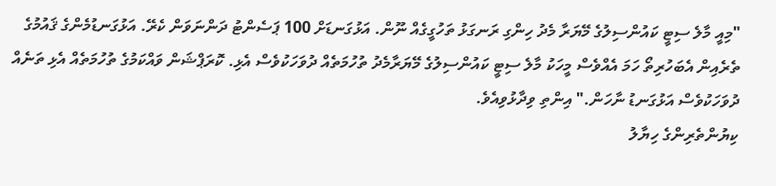"މިއީ މާލެ ސިޓީ ކައުންސިލުގެ މޭޔަރާ މެދު ހިންގި ރަނގަޅު ތަހުގީގެއް ނޫން. އަޅުގަނޑަށް 100 ޕަސެންޓު ދަންނަވަން ކެރޭ. އަޅުގަނޑުމެންގެ ޤައުމުގެ ތެރެއިން އެބަހުރިތޯ ހަމަ އެއްވެސް މީހަކު މާލެ ސިޓީ ކައުންސިލުގެ މޭޔަރާމެދު ތުހުމަތެއް ދުވަހަކުވެސް އެޅި. ކޮރަޕްޝަން ވައްކަމުގެ ތުހުމަތެއް އެޅި ތަނެއް ދުވަހަކުވެސް އަޅުގަނޑު ނާހަން." އިންތި ވިދާޅުވިއެވެ.
ކިޔުންތެރިންގެ ހިޔާލު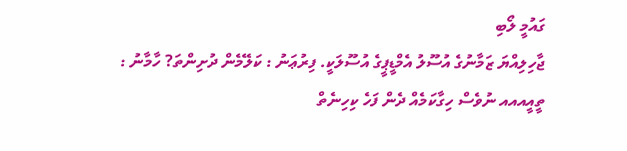ގައުމީ ލޯބި
ޖާހިލިއްޔަ ޒަމާނުގެ އުސޫލު އެމްޑީޕީގެ އުސޫލަކީ. ފިރުޢަނު : ކަލޭމެން ދުށިންތަ? ހާމާނު : ތީއީއއއ ނުވެސް ހިގާކަމެއް ދެން ފަހެ ކިހިނެތް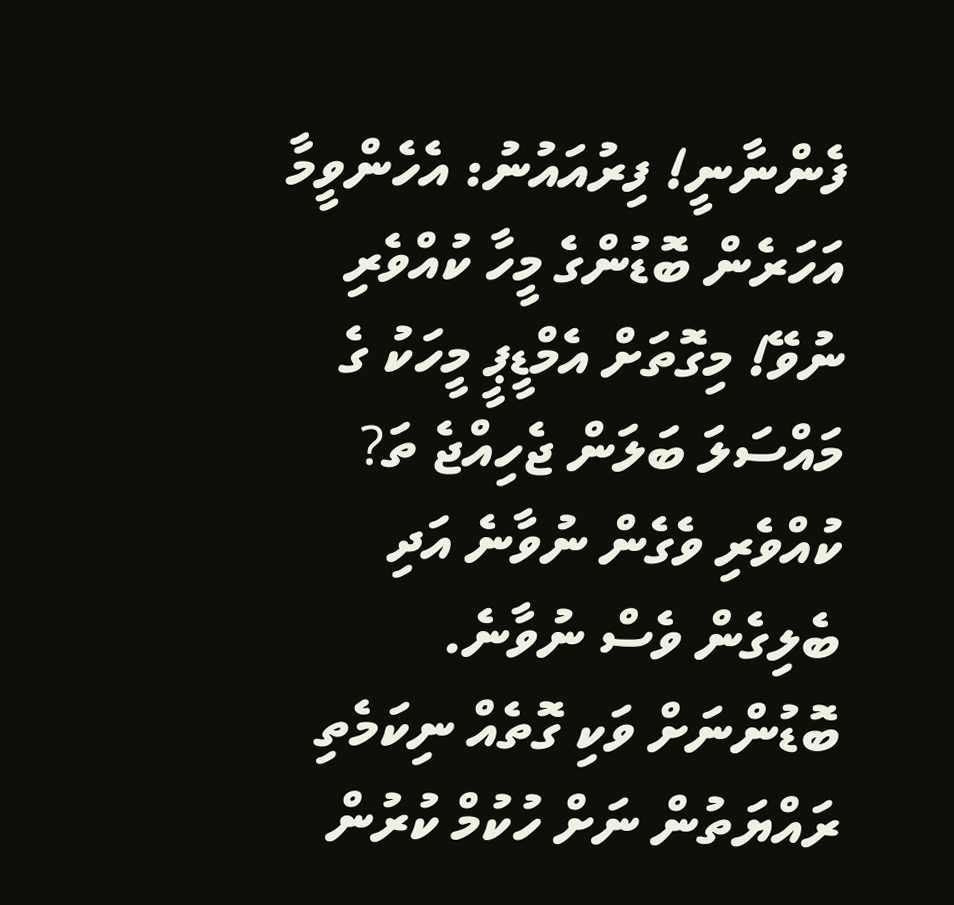ފެންނާނީ! ފިރުއައުނު: އެހެންވީމާ އަހަރެން ބޮޑުންގެ މީހާ ކުއްވެރި ނުވޭ! މިގޮތަށް އެމްޑީޕީ މީހަކު ގެ މައްސަލަ ބަލަން ޖެހިއްޖެ ތަ? ކުއްވެރި ވެގެން ނުވާނެ އަދި ބެލިގެން ވެސް ނުވާނެ. ބޮޑުންނަށް ވަކި ގޮތެއް ނިކަމެތި ރައްޔަތުން ނަށް ހުކުމް ކުރުން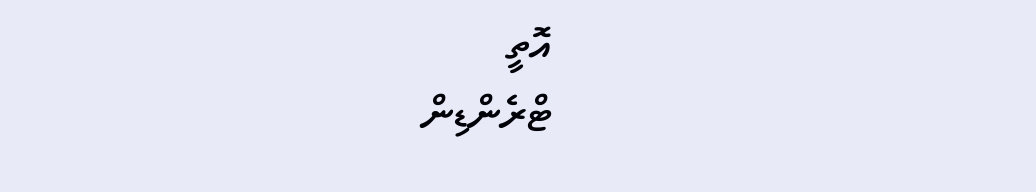އޮތީ
ޓްރެންޑިން